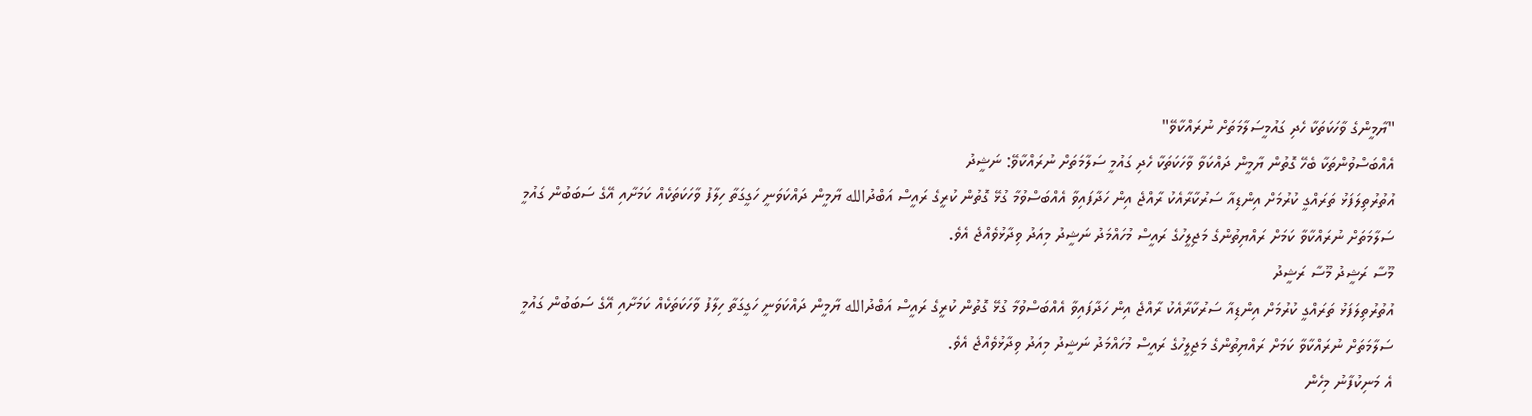"ޔާމީންގެ ވާހަކަތަކާ ހެދި ގައުމީސަލާމަތަށް ނުރައްކާވޭ"
އެއްބަސްވުންތަކާ ބެހޭ ގޮތުން ޔާމީން ދައްކަވާ ވާހަކަތަކާ ހެދި ގައުމީ ސަލާމަތަށް ނުރައްކާވޭ: ނަޝީދު
އުތުރުތިލަފަޅު ތަރައްގީ ކުރުމަށް އިންޑިއާ ސަރުކާރާއެކު ރާއްޖެ އިން ހަދާފައިވާ އެއްބަސްވުމާ ގުޅޭ ގޮތުން ކުރީގެ ރައީސް އަބްދުالله ޔާމީން ދައްކަވަނީ ހަގީގަތާ ހިލާފު ވާހަކަތަކެއް ކަމަށާއި އޭގެ ސަބަބުން ގައުމީ ސަލާމަތަށް ނުރައްކާވާ ކަމަށް ރައްޔިތުންގެ މަޖިލީހުގެ ރައީސް މުހައްމަދު ނަޝީދު މިއަދު ވިދާޅުވެއްޖެ އެވެ.
މޫސާ ރަޝީދު މޫސާ ރަޝީދު
އުތުރުތިލަފަޅު ތަރައްގީ ކުރުމަށް އިންޑިއާ ސަރުކާރާއެކު ރާއްޖެ އިން ހަދާފައިވާ އެއްބަސްވުމާ ގުޅޭ ގޮތުން ކުރީގެ ރައީސް އަބްދުالله ޔާމީން ދައްކަވަނީ ހަގީގަތާ ހިލާފު ވާހަކަތަކެއް ކަމަށާއި އޭގެ ސަބަބުން ގައުމީ ސަލާމަތަށް ނުރައްކާވާ ކަމަށް ރައްޔިތުންގެ މަޖިލީހުގެ ރައީސް މުހައްމަދު ނަޝީދު މިއަދު ވިދާޅުވެއްޖެ އެވެ.
އެ މަނިކުފާނު މިހެން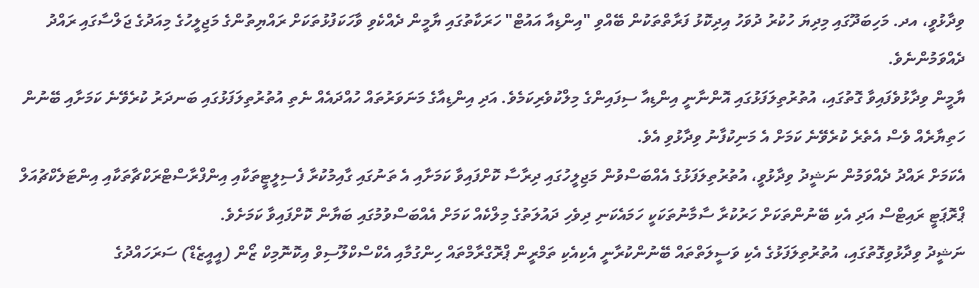ވިދާޅުވީ، އދ. މަހިބަދޫގައި މިދިޔަ ހުކުރު ދުވަހު އިދިކޮޅު ފަރާތްތަކުން ބޭއްވި "އިންޑިއާ އައުޓް" ހަރަކާތުގައި ޔާމީން ދެއްކެވި ވާހަކަފުޅުތަކަށް ރައްޔިތުންގެ މަޖިލީހުގެ މިއަދުގެ ޖަލްސާގައި ރައްދު ދެއްވަމުންނެވެ.
ޔާމީން ވިދާޅުވެފައިވާ ގޮތުގައި، އުތުރުތިލަފަޅުގައި އޮންނާނީ އިންޑިއާ ސިފައިންގެ މިލްކުވެރިކަމެވެ. އަދި އިންޑިއާގެ މަނަވަރުތައް ހުއްދައެއް ނެތި އުތުރުތިލަފަޅުގައި ބަނދަރު ކުރެވޭނެ ކަމަށާއި ބޭނުން ހަތިޔާރެއް ވެސް އެތެރެ ކުރެވޭނެ ކަމަށް އެ މަނިކުފާނު ވިދާޅުވި އެވެ.
އެކަމަށް ރައްދު ދެއްވަމުން ނަޝީދު ވިދާޅުވީ، އުތުރުތިލަފަޅުގެ އެއްބަސްވުން މަޖިލީހުގައި ދިރާސާ ކޮށްފައިވާ ކަމަށާއި އެ ތަނުގައި ގާއިމުކުރާ ފެސިލީޓީތަކާއި އިންފްރާސްޓްރަކްޗާތަކާއި އިންޓަލެކްޗުއަލް ޕްރޮޕަޓީ ރައިޓްސް އަދި އެކި ބޭނުންތަކަށް ހަރުކުރާ ސާމާނުތަކަކީ ހަމައެކަނި ދިވެހި ދައުލަތުގެ މިލްކެއް ކަމަށް އެއްބަސްވުމުގައި ބަޔާން ކޮށްފައިވާ ކަމަށެވެ.
ނަޝީދު ވިދާޅުވިގޮތުގައި، އުތުރުތިލަފަޅުގެ އެކި ވަސީލަތްތައް ބޭނުންކުރާނީ އެކިއެކި ތަމްރީން ޕްރޮގްރާމްތައް ހިންގުމާއި އެކްސްކްލޫސިވް އިކޮނޮމިކް ޒޯން (އީއީޒެޑް) ސަރަހައްދުގެ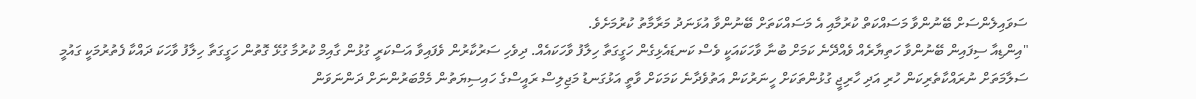ސަވައިލެންސަށް ބޭނުންވާ މަސައްކަތް ކުރުމާއި އެ މަސައްކަތަށް ބޭނުންވާ އުޅަނަދު މަރާމާތު ކުރުމަށެވެ.
"އިންޑިއާ ސިފައިން ބޭނުންވާ ހަތިޔާރެއް ވެއްދޭނެ ކަމަށް ބުނާ ވާހަކައަކީ ވެސް ކަނޑައެޅިގެން ހަގީގަތާ ހިލާފު ވާހަކައެއް. ދިވެހި ސަރުކާރުން ވެފައިވާ އަސްކަރީ ގުޅުން ގާއިމް ކުރުމާ ގުޅޭ ގޮތުން ހަގީގަތާ ހިލާފު ވާހަކަ ދައްކާ ފެތުރުމަކީ ގައުމީ ސަލާމަތަށް ނުރައްކާތެރިކަން ހުރި އަދި ހާރިޖީ ގުޅުންތަކަށް ހީނަރުކަން އަތުވެދާނެ ކަމަކަށް ވާތީ އަޅުގަނޑު މަޖިލިސް ރައީސްގެ ހައިސިޔަތުން މެމްބަރުންނަށް ދަންނަވަން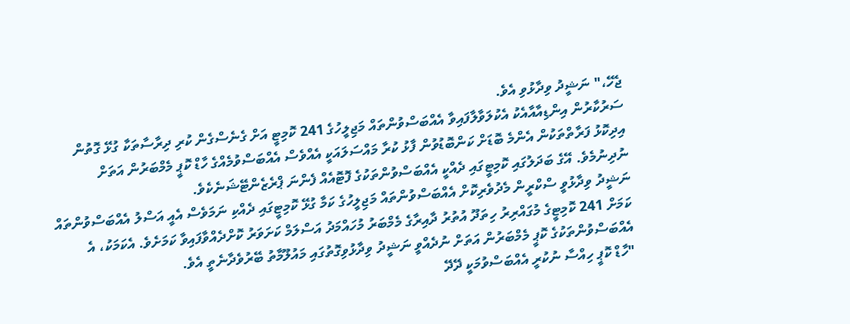ޖެހޭ،" ނަޝީދު ވިދާޅުވި އެވެ.
ސަރުކާރުން އިންޑިއާއާއެކު އެކުލަވާލާފައިވާ އެއްބަސްވުންތައް މަޖިލީހުގެ 241 ކޮމިޓީ އަށް ގެނެސްގެން ކުރި ދިރާސާތަކާ ގުޅޭ ގޮތުން އިދިކޮޅު ފަރާތްތަކުން އެންމެ ބޮޑަށް ކަންބޮޑުވުން ފާޅު ކުރާ މައްސަލައަކީ އެއްވެސް އެއްބަސްވުމެއްގެ ހާޑް ކޮޕީ މެމްބަރުން އަތަށް ނުދިނުމެވެ. އޭގެ ބަދަލުގައި ކޮމިޓީގައި ދެއްކީ އެއްބަސްވުންތަކުގެ ފޮޓޮއެއް ފެންނަ ޕްރެޒެންޓޭޝަނެކެވެ.
ނަޝީދު ވިދާޅުވީ ސްކްރީން މެދުވެރިކޮށް އެއްބަސްވުންތައް މަޖިލީހުގެ ކަމާ ގުޅޭ ކޮމިޓީގައި ދެއްކި ނަމަވެސް އެއީ އަސްލު އެއްބަސްވުންތައް ކަމަށް 241 ކޮމިޓީގެ މުގައްރިރު ހިތަދޫ އުތުރު ދާއިރާގެ މެމްބަރު މުހައްމަދު އަސްލަމް ކަށަވަރު ކޮށްދެއްވާފައިވާ ކަމަށެވެ. އެކަމަކު، އެ އެއްބަސްވުންތަކުގެ ކޮޕީ މެމްބަރުން އަތަށް ނުދެއްވީ ނަޝީދު ވިދާޅުވިގޮތުގައި މައުލޫމާތު ބޭރުވެދާނެތީ އެވެ.
"ހާޑް ކޮޕީ ހިއްސާ ނުކުރީ އެއްބަސްވުމަކީ ދޭދޭ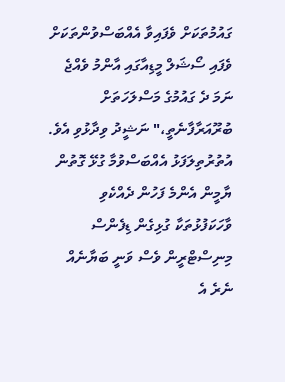ގައުމުތަކަށް ވެފައިވާ އެއްބަސްވުންތަކަށް ވެފައި ސޯޝަލް މީޑިއާގައި އާންމު ވެއްޖެ ނަމަ ދެ ގައުމުގެ މަސްލަހަތަށް ބުރޫއަރާފާނެތީ،" ނަޝީދު ވިދާޅުވި އެވެ.
އުތުރުތިލަފަޅު އެއްބަސްވުމާ ގުޅޭ ގޮތުން ޔާމީން އެންމެ ފަހުން ދެއްކެވި ވާހަކަފުޅުތަކާ ގުޅިގެން ޑިފެންސް މިނިސްޓްރީން ވެސް ވަނީ ބަޔާނެއް ނެރެ އެ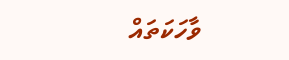ވާހަކަތައް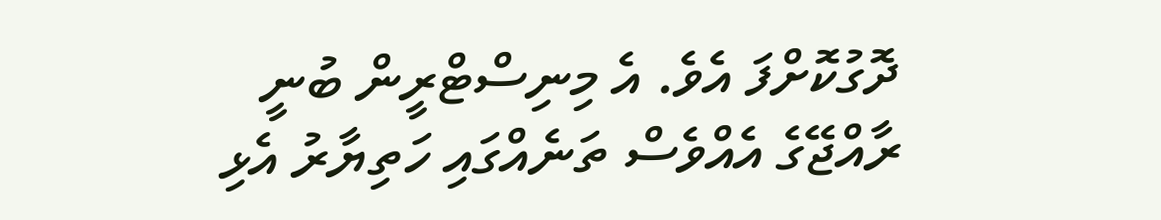ދޮގުކޮށްފަ އެވެ. އެ މިނިސްޓްރީން ބުނީ ރާއްޖޭގެ އެއްވެސް ތަނެއްގައި ހަތިޔާރު އެޅި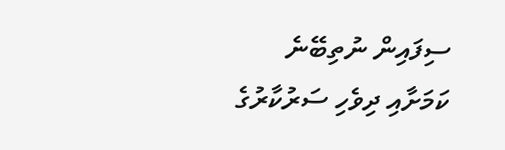ސިފައިން ނުތިބޭނެ ކަމަށާއި ދިވެހި ސަރުކާރުގެ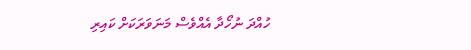ހުއްދަ ނުހޯދާ އެއްވެސް މަނަވަރަކަށް ކައިރި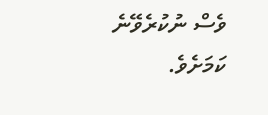ވެސް ނުކުރެވޭނެ ކަމަށެވެ.